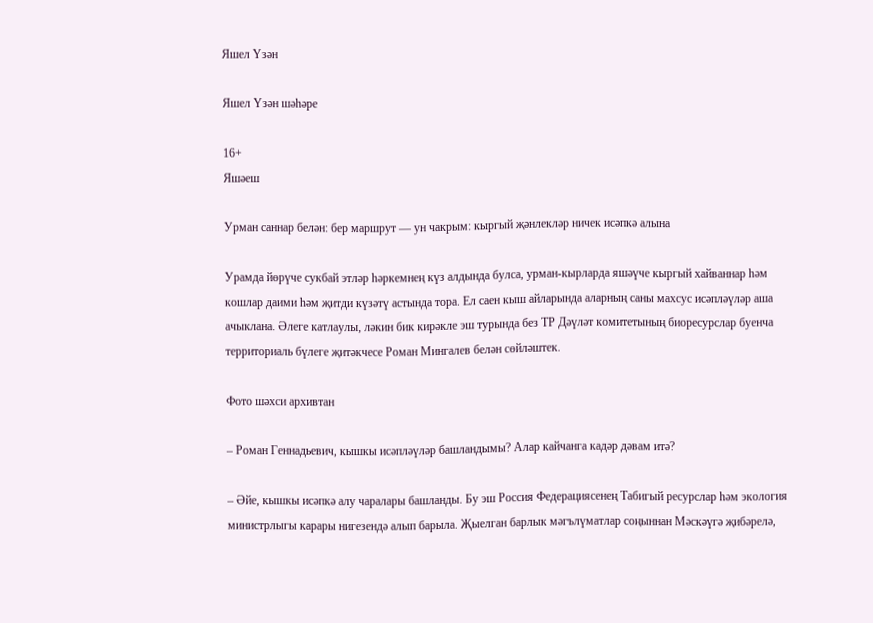Яшел Үзән

Яшел Үзән шәһәре

16+
Яшәеш

Урман саннар белән: бер маршрут — ун чакрым: кыргый җәнлекләр ничек исәпкә алына

Урамда йөрүче сукбай этләр һәркемнең күз алдында булса, урман-кырларда яшәүче кыргый хайваннар һәм кошлар даими һәм җитди күзәтү астында тора. Ел саен кыш айларында аларның саны махсус исәпләүләр аша ачыклана. Әлеге катлаулы, ләкин бик кирәкле эш турында без ТР Дәүләт комитетының биоресурслар буенча территориаль бүлеге җитәкчесе Роман Мингалев белән сөйләштек.

Фото шәхси архивтан

– Роман Геннадьевич, кышкы исәпләүләр башландымы? Алар кайчанга кадәр дәвам итә?

– Әйе, кышкы исәпкә алу чаралары башланды. Бу эш Россия Федерациясенең Табигый ресурслар һәм экология министрлыгы карары нигезендә алып барыла. Җыелган барлык мәгълүматлар соңыннан Мәскәүгә җибәрелә,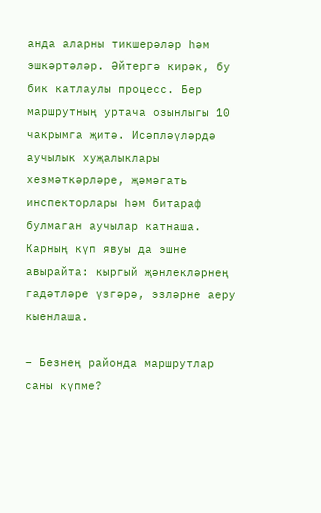анда аларны тикшерәләр һәм эшкәртәләр. Әйтергә кирәк, бу бик катлаулы процесс. Бер маршрутның уртача озынлыгы 10 чакрымга җитә. Исәпләүләрдә аучылык хуҗалыклары хезмәткәрләре, җәмәгать инспекторлары һәм битараф булмаган аучылар катнаша. Карның күп явуы да эшне авырайта: кыргый җәнлекләрнең гадәтләре үзгәрә, эзләрне аеру кыенлаша.

– Безнең районда маршрутлар саны күпме?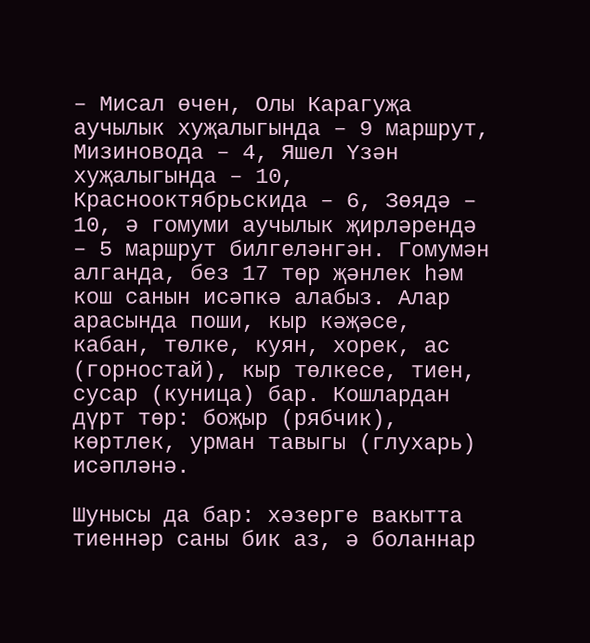– Мисал өчен, Олы Карагуҗа аучылык хуҗалыгында – 9 маршрут, Мизиновода – 4, Яшел Үзән хуҗалыгында – 10, Краснооктябрьскида – 6, Зөядә – 10, ә гомуми аучылык җирләрендә – 5 маршрут билгеләнгән. Гомумән алганда, без 17 төр җәнлек һәм кош санын исәпкә алабыз. Алар арасында поши, кыр кәҗәсе, кабан, төлке, куян, хорек, ас (горностай), кыр төлкесе, тиен, сусар (куница) бар. Кошлардан дүрт төр: боҗыр (рябчик), көртлек, урман тавыгы (глухарь) исәпләнә.

Шунысы да бар: хәзерге вакытта тиеннәр саны бик аз, ә боланнар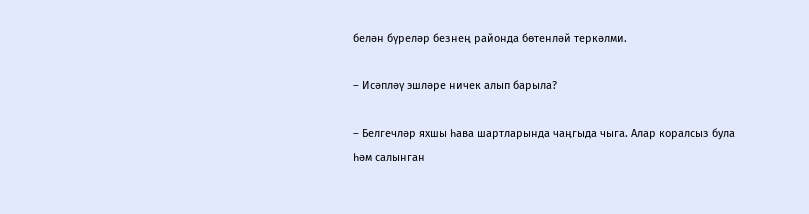белән бүреләр безнең районда бөтенләй теркәлми.

– Исәпләү эшләре ничек алып барыла?

– Белгечләр яхшы һава шартларында чаңгыда чыга. Алар коралсыз була һәм салынган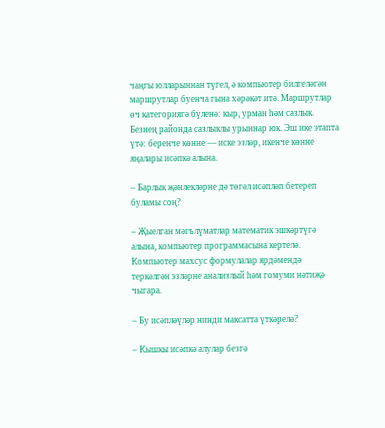чаңгы юлларыннан түгел, ә компьютер билгеләгән маршрутлар буенча гына хәрәкәт итә. Маршрутлар өч категориягә бүленә: кыр, урман һәм сазлык. Безнең районда сазлыклы урыннар юк. Эш ике этапта үтә: беренче көнне — иске эзләр, икенче көнне яңалары исәпкә алына.

– Барлык җәнлекләрне дә төгәл исәпләп бетереп буламы соң?

– Җыелган мәгълүматлар математик эшкәртүгә алына, компьютер программасына кертелә. Компьютер махсус формулалар ярдәмендә теркәлгән эзләрне анализлый һәм гомуми нәтиҗә чыгара.

– Бу исәпләүләр нинди максатта үткәрелә?

– Кышкы исәпкә алулар безгә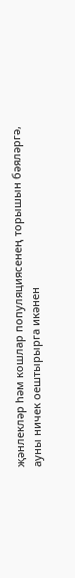җәнлекләр һәм кошлар популяциясенең торышын бәяләргә, ауны ничек оештырырга икәнен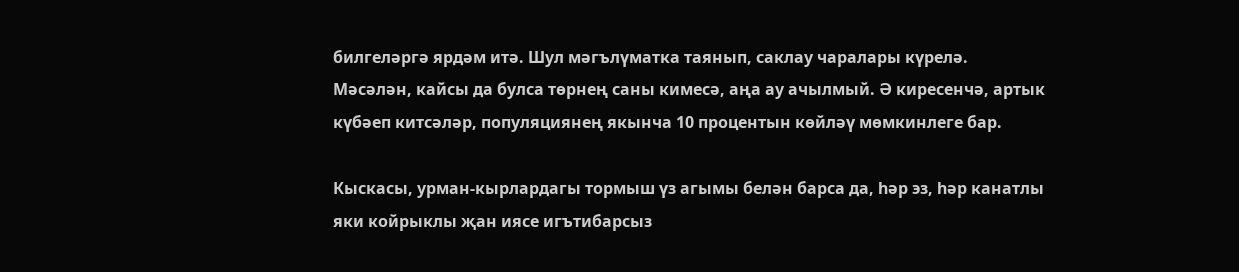билгеләргә ярдәм итә. Шул мәгълүматка таянып, саклау чаралары күрелә. Мәсәлән, кайсы да булса төрнең саны кимесә, аңа ау ачылмый. Ә киресенчә, артык күбәеп китсәләр, популяциянең якынча 10 процентын көйләү мөмкинлеге бар.

Кыскасы, урман-кырлардагы тормыш үз агымы белән барса да, һәр эз, һәр канатлы яки койрыклы җан иясе игътибарсыз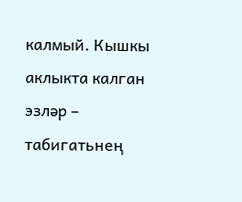калмый. Кышкы аклыкта калган эзләр – табигатьнең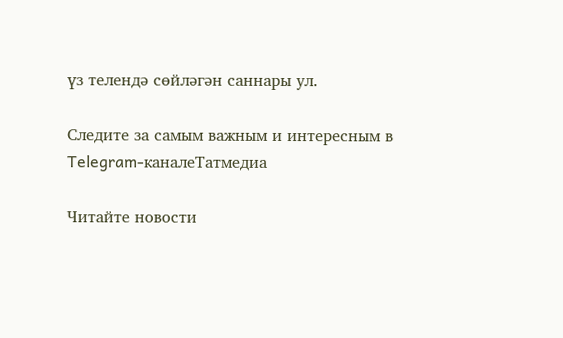үз телендә сөйләгән саннары ул.

Следите за самым важным и интересным в Telegram-каналеТатмедиа

Читайте новости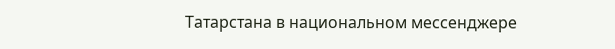Татарстана в национальном мессенджере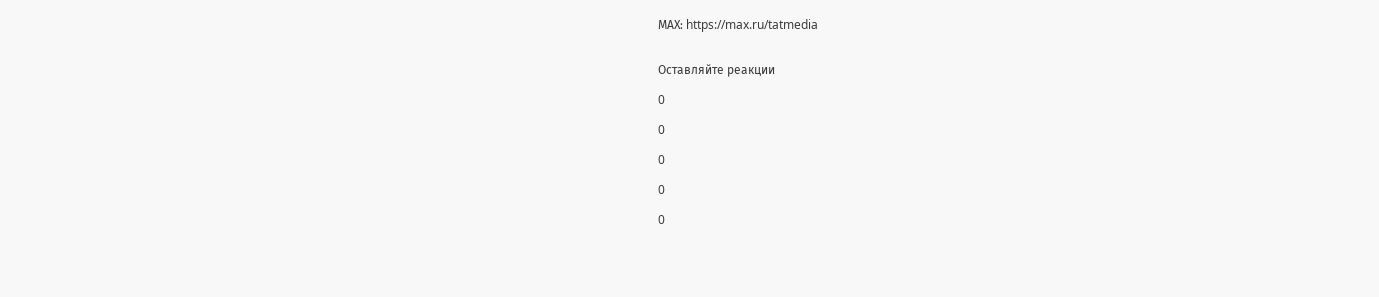MАХ: https://max.ru/tatmedia


Оставляйте реакции

0

0

0

0

0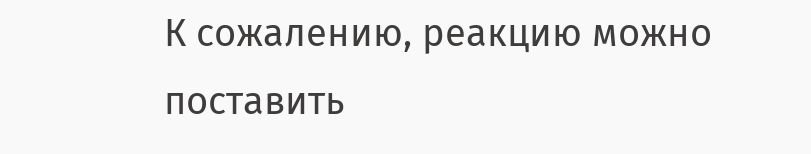К сожалению, реакцию можно поставить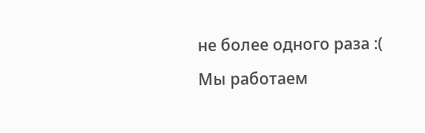не более одного раза :(
Мы работаем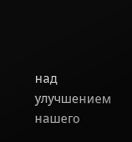над улучшением нашего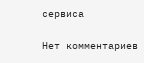сервиса

Нет комментариев